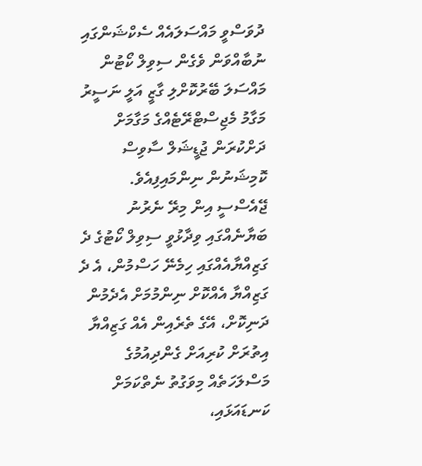ދުވަސްވީ މައްސަލައެއް ސެކްޝަންގައި ނުބާއްވަން ވެގެން ސިވިލް ކޯޓުން މައްސަލަ ބޭރުކޮށްލި ގާޒީ އަލީ ނަސީރު މަގާމު މެޖިސްޓްރޭޓެއްގެ މަގާމަށް ދަށްކުރަން ޖުޑީޝަލް ސާވިސް ކޮމިޝަނުން ނިންމައިފިއެވެ.
ޖޭއެސްސީ އިން މިރޭ ނެރުނު ބަޔާނެއްގައި ވިދާޅުވީ ސިވިލް ކޯޓުގެ ދެ ގަޒިއްޔާއެއްގައި ހިމެނޭ ހަސްމުން، އެ ދެ ގަޒިއްޔާ އެއްކޮށް ނިންމުމަށް އެދެމުން ދަނިކޮށް، އޭގެ ތެރެއިން އެއް ގަޒިއްޔާ އިތުރަށް ކުރިއަށް ގެންދިއުމުގެ މަސްލަހަތެއް މިވަގުތު ނެތްކަމަށް ކަނޑައަޅައި،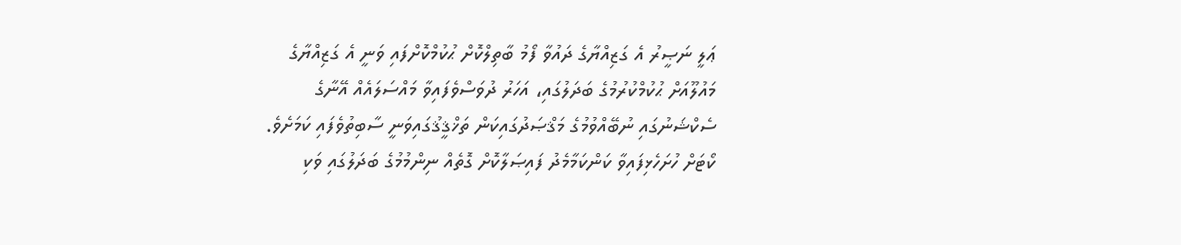ޢަލީ ނަޞީރު އެ ގަޒިއްޔާގެ ދައުވާ ފޯމު ބާތިލްކޮށް ޙުކުމްކޮށްފައި ވަނީ އެ ގަޒިއްޔާގެ މައުލޫއަށް ޙުކުމްކުރުމުގެ ބަދަލުގައި، އަހަރު ދުވަސްވެފައިވާ މައްސަލައެއް އޭނާގެ ސެކްޝަނުގައި ނުބޭއްވުމުގެ މަޤްޞަދުގައިކަން ތަޚްޤީޤުގައިވަނީ ސާބިތުވެފައި ކަމަށެވެ.
ކޯޓަށް ހުށަހެޅިފައިވާ ކަންކަމާމެދު ފައިޞަލާކޮށް ގޮތެއް ނިންމުމުގެ ބަދަލުގައި ވަކި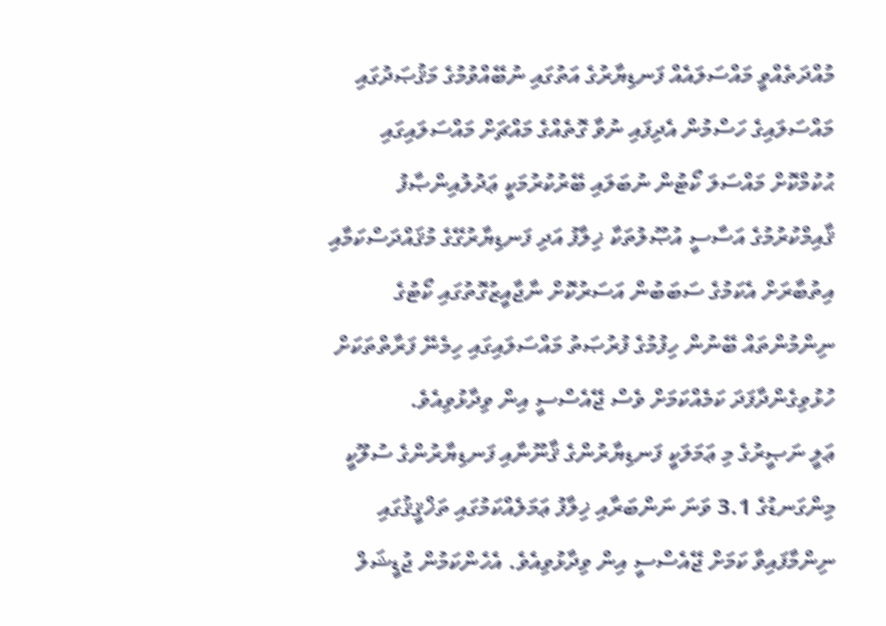މުއްދަތެއްވީ މައްސަލައެއް ފަނޑިޔާރުގެ އަތުގައި ނުބޭއްވުމުގެ މަޤުޞަދުގައި މައްސަލައިގެ ހަސްމުން އެދިފައި ނުވާ ގޮތެއްގެ މައްޗަށް މައްސަލައިގައި ޙުކުމްކޮށް މައްސަލަ ކޯޓުން ނުބަލައި ބޭރުކުރުމަކީ ޢަދުލުއިންޞާފު ޤާއިމްކުރުމުގެ އަސާސީ އުޞޫލުތަކާ ޚިލާފު އަދި ފަނޑިޔާރުގޭގެ މުޤައްދަސްކަމާއި އިތުބާރަށް އެކަމުގެ ސަބަބުން އަސަރުކޮށް ނާޖާއީޒުގޮތުގައި ކޯޓުގެ ނިންމުންތައް ބޭނުން ހިފުމުގެ ފުރުޞަތު މައްސަލައިގައި ހިމެނޭ ފަރާތްތަކަށް ހުޅުވިގެންދާފަދަ ކަމެއްކަމަށް ވެސް ޖޭއެސްސީ އިން ވިދާޅުވިއެވެ.
ޢަލީ ނަޞީރުގެ މި ޢަމަލަކީ ފަނޑިޔާރުންގެ ޤާނޫނާއި ފަނޑިޔާރުންގެ ސުލޫކީ މިންގަނޑުގެ 3.1 ވަނަ ނަންބަރާއި ޚިލާފު ޢަމަލެއްކަމުގައި ތަޚްޤީޤުގައި ނިންމާފައިވާ ކަމަށް ޖޭއެސްސީ އިން ވިދާޅުވިއެވެ. އެހެންކަމުން ޖުޑީޝަލް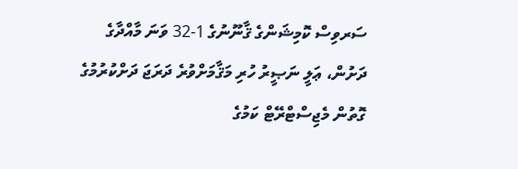ސަރވިސް ކޮމިޝަންގެ ޤާނޫނުގެ 1-32 ވަނަ މާއްދާގެ ދަށުން، ޢަލީ ނަޞީރު ހުރި މަޤާމަށްވުރެ ދަރަޖަ ދަށްކުރުމުގެ ގޮތުން މެޖިސްޓްރޭޓް ކަމުގެ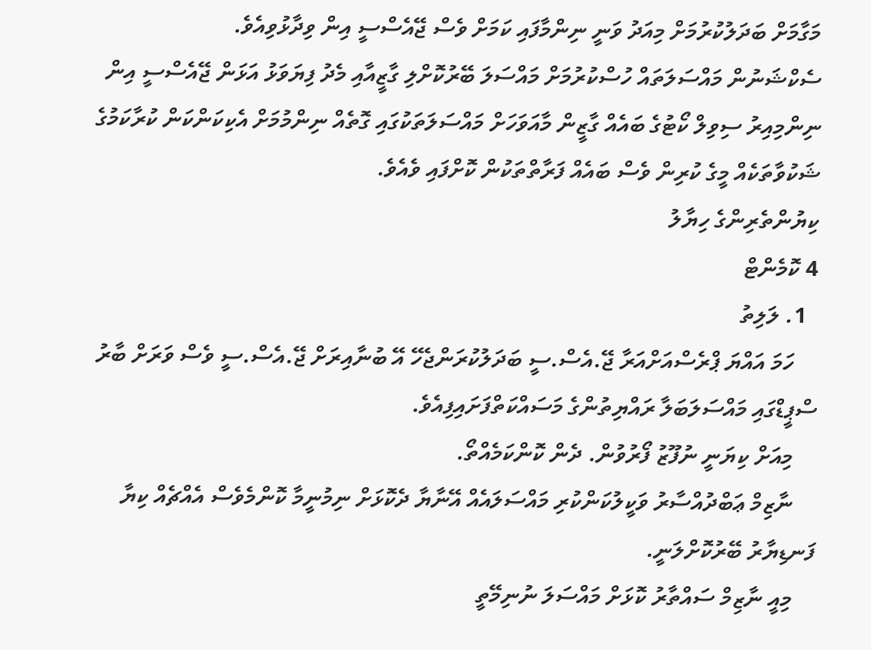މަގާމަށް ބަދަލުކުރުމަށް މިއަދު ވަނީ ނިންމާފައި ކަމަށް ވެސް ޖޭއެސްސީ އިން ވިދާޅުވިއެވެ.
ސެކްޝަނުން މައްސަލަތައް ހުސްކުރުމަށް މައްސަލަ ބޭރުކޮށްލި ގާޒީއާއި މެދު ފިޔަވަޅު އަޅަން ޖޭއެސްސީ އިން ނިންމިއިރު ސިވިލް ކޯޓުގެ ބައެއް ގާޒީން މާއަވަހަށް މައްސަލަތަކުގައި ގޮތެއް ނިންމުމަށް އެކިކަންކަން ކުރާކަމުގެ ޝަކުވާތަކެއް މީގެ ކުރިން ވެސް ބައެއް ފަރާތްތަކުން ކޮށްފައި ވެއެވެ.
ކިޔުންތެރިންގެ ހިޔާލު
4 ކޮމެންޓް
  1. ލަލިތު
    ހަމަ އައްޔަ ޕްރެސްއަށްއަރާ ޖޭ.އެސް.ސީ ބަދަލުކުރަންޖެހޭ އޭ ބުނާއިރަށް ޖޭ.އެސް.ސީ ވެސް ވަރަށް ބާރު ސްޕީޑްގައި މައްސަލަބަލާ ރައްޔިތުންގެ މަސައްކަތްފަށައިފިއެވެ.
    މިއަށް ކިޔަނީ ނުފޫޒު ފޯރުވުން. ދެން ކޮންކަމެއްތޯ.
    ނާޒިމް ޢަބްދުއްސާރު ވަކީލުކަންކުރި މައްސަލައެއް އޭނާޔާ ދެކޮޅަށް ނިމުނީމާ ކޮންމެވެސް އެއްޗެއް ކިޔާ ފަނޑިޔާރު ބޭރުކޮށްލަނީ.
    މިއީ ނާޒިމް ސައްތާރު ކޮޅަށް މައްސަލަ ނުނިމޭތީ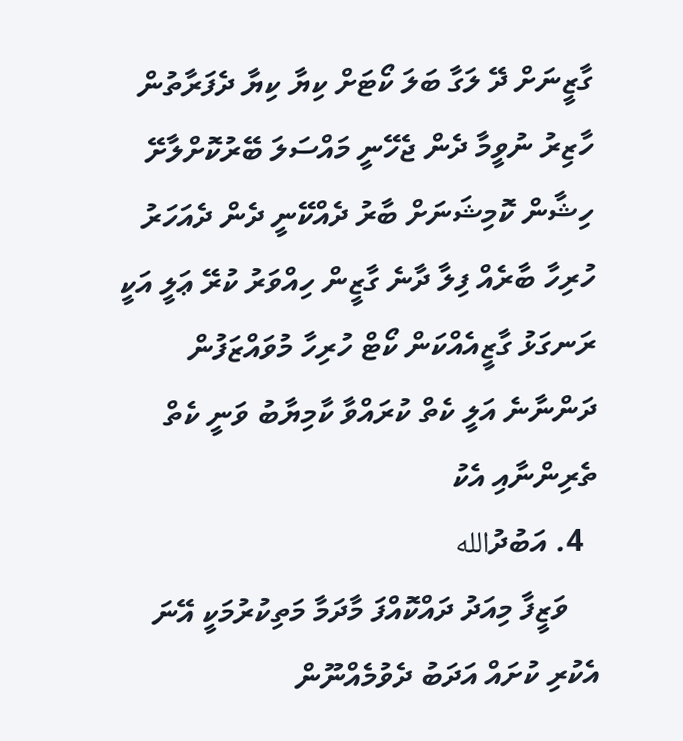ގާޒީނަށް ދޭ ލަގާ ބަލަ ކޯޓަށް ކިޔާ ކިޔާ ދެފަރާތުން ހާޒިރު ނުވީމާ ދެން ޖެހޭނީ މައްސަލަ ބޭރުކޮށްލާށޭ ހިޝާން ކޮމިޝަނަށް ބާރު ދެއްކޭނީ ދެން ދެއަހަރު ހުރިހާ ބާރެއް ފިލާ ދާނެ ގާޒީން ހިއްވަރު ކުރޭ ޢަލީ އަކީ ރަނގަޅު ގާޒީއެއްކަން ކޯޓް ހުރިހާ މުވައްޒަފުން ދަންނާނެ އަލީ ކެތް ކުރައްވާ ކާމިޔާބު ވަނީ ކެތް ތެރިންނާއި އެކު
  4. އަބުދުالله
    ވަޒީފާ މިއަދު ދައްކޮއްފަ މާދަމާ މަތިކުރުމަކީ އޭނަ އެކުރި ކުށައް އަދަބު ދެވުމެއްނޫން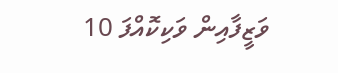ވަޒީފާއިން ވަކިކޮއްފަ 10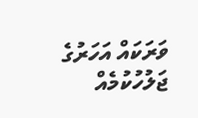ވަރަކައް އަހަރުގެ ޖަލުހުކުމެއް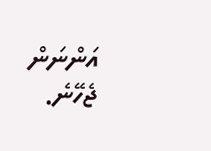އަންނަން ޖެހޭނެ.